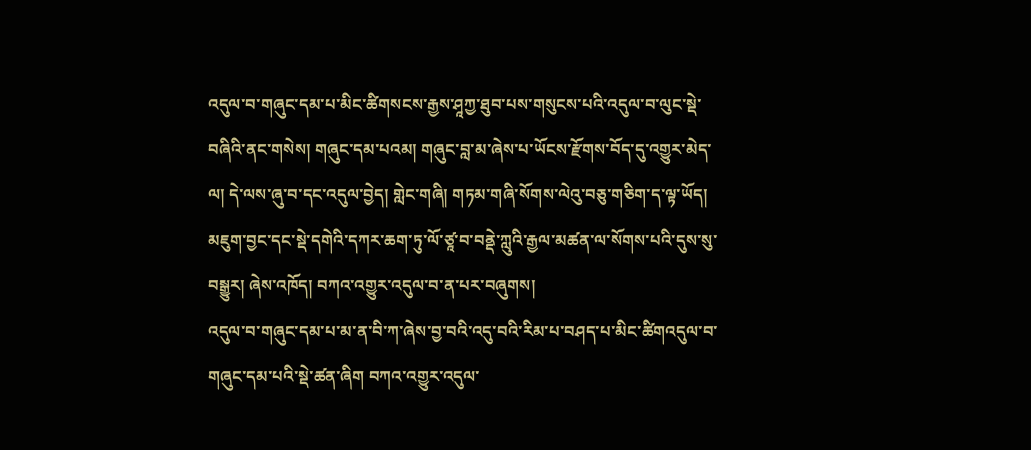འདུལ་བ་གཞུང་དམ་པ་མིང་ཚིགསངས་རྒྱས་ཤཱཀྱ་ཐུབ་པས་གསུངས་པའི་འདུལ་བ་ལུང་སྡེ་བཞིའི་ནང་གསེས། གཞུང་དམ་པའམ། གཞུང་བླ་མ་ཞེས་པ་ཡོངས་རྫོགས་བོད་དུ་འགྱུར་མེད་ལ། དེ་ལས་ཞུ་བ་དང་འདུལ་བྱེད། གླེང་གཞི། གཏམ་གཞི་སོགས་ལེའུ་བཅུ་གཅིག་ད་ལྟ་ཡོད། མཇུག་བྱང་དང་སྡེ་དགེའི་དཀར་ཆག་ཏུ་ལོ་ཙཱ་བ་བནྡེ་ཀླུའི་རྒྱལ་མཚན་ལ་སོགས་པའི་དུས་སུ་བསྒྱུར། ཞེས་འཁོད། བཀའ་འགྱུར་འདུལ་བ་ན་པར་བཞུགས།
འདུལ་བ་གཞུང་དམ་པ་མ་ན་བི་ཀ་ཞེས་བྱ་བའི་འདུ་བའི་རིམ་པ་བཤད་པ་མིང་ཚིགའདུལ་བ་གཞུང་དམ་པའི་སྡེ་ཚན་ཞིག བཀའ་འགྱུར་འདུལ་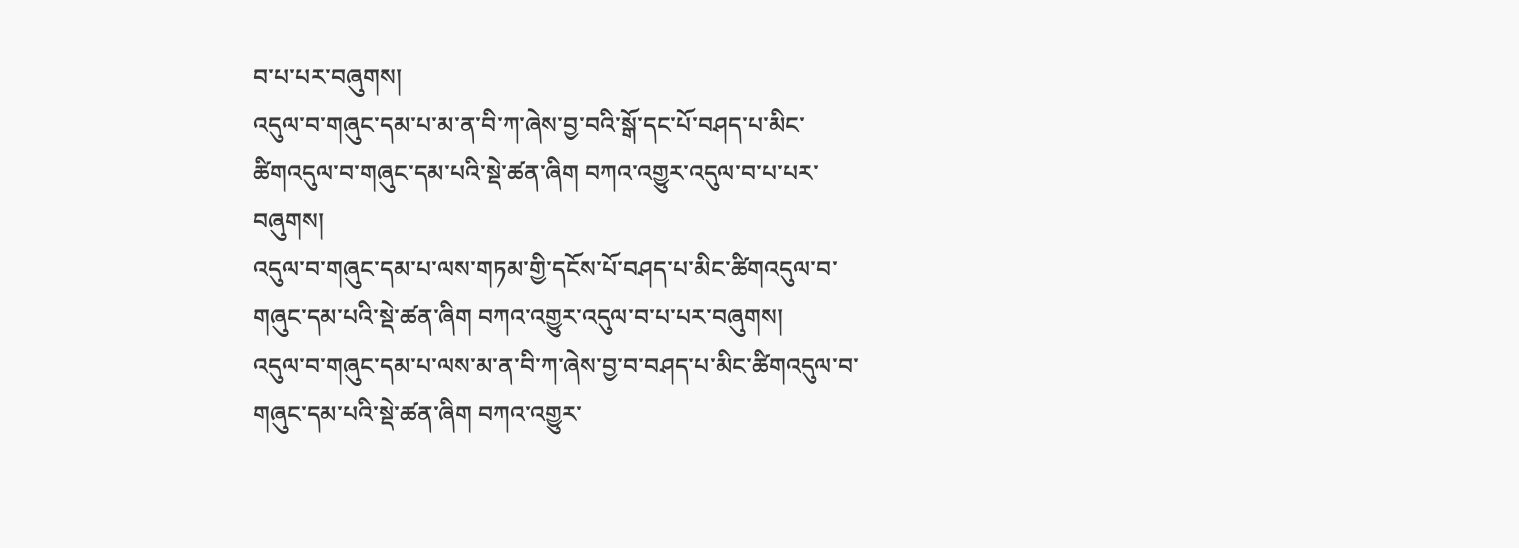བ་པ་པར་བཞུགས།
འདུལ་བ་གཞུང་དམ་པ་མ་ན་བི་ཀ་ཞེས་བྱ་བའི་སྒོ་དང་པོ་བཤད་པ་མིང་ཚིགའདུལ་བ་གཞུང་དམ་པའི་སྡེ་ཚན་ཞིག བཀའ་འགྱུར་འདུལ་བ་པ་པར་བཞུགས།
འདུལ་བ་གཞུང་དམ་པ་ལས་གཏམ་གྱི་དངོས་པོ་བཤད་པ་མིང་ཚིགའདུལ་བ་གཞུང་དམ་པའི་སྡེ་ཚན་ཞིག བཀའ་འགྱུར་འདུལ་བ་པ་པར་བཞུགས།
འདུལ་བ་གཞུང་དམ་པ་ལས་མ་ན་བི་ཀ་ཞེས་བྱ་བ་བཤད་པ་མིང་ཚིགའདུལ་བ་གཞུང་དམ་པའི་སྡེ་ཚན་ཞིག བཀའ་འགྱུར་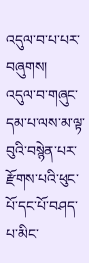འདུལ་བ་པ་པར་བཞུགས།
འདུལ་བ་གཞུང་དམ་པ་ལས་མ་ལྟ་བུའི་བསྙེན་པར་རྫོགས་པའི་ཕུང་པོ་དང་པོ་བཤད་པ་མིང་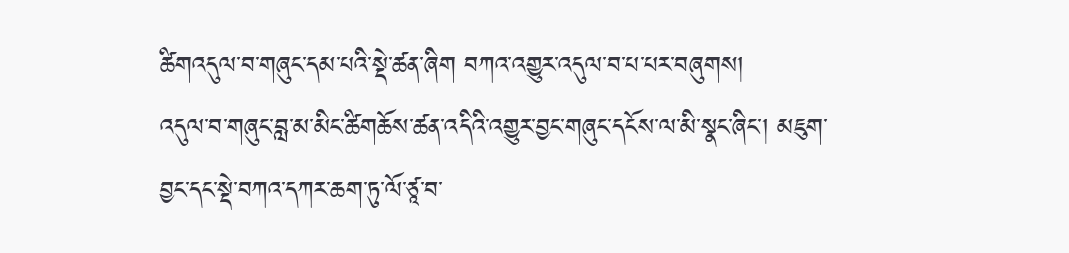ཚིགའདུལ་བ་གཞུང་དམ་པའི་སྡེ་ཚན་ཞིག བཀའ་འགྱུར་འདུལ་བ་པ་པར་བཞུགས།
འདུལ་བ་གཞུང་བླ་མ་མིང་ཚིགཆོས་ཚན་འདིའི་འགྱུར་བྱང་གཞུང་དངོས་ལ་མི་སྣང་ཞིང་། མཇུག་བྱང་དང་སྡེ་བཀའ་དཀར་ཆག་ཏུ་ལོ་ཙཱ་བ་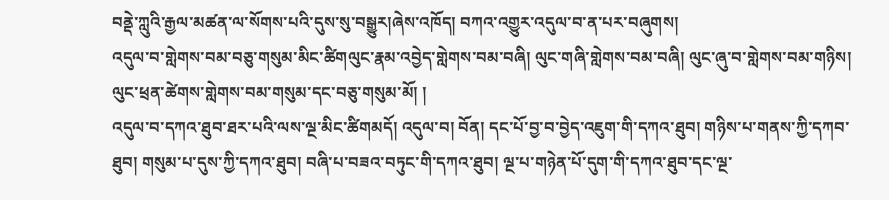བནྡེ་ཀླུའི་རྒྱལ་མཚན་ལ་སོགས་པའི་དུས་སུ་བསྒྱུར།ཞེས་འཁོད། བཀའ་འགྱུར་འདུལ་བ་ན་པར་བཞུགས།
འདུལ་བ་གླེགས་བམ་བཅུ་གསུམ་མིང་ཚིགལུང་རྣམ་འབྱེད་གླེགས་བམ་བཞི། ལུང་གཞི་གླེགས་བམ་བཞི། ལུང་ཞུ་བ་གླེགས་བམ་གཉིས། ལུང་ཕྲན་ཚེགས་གླེགས་བམ་གསུམ་དང་བཅུ་གསུམ་མོ། །
འདུལ་བ་དཀའ་ཐུབ་ཐར་པའི་ལས་ལྔ་མིང་ཚིགམདོ། འདུལ་བ། བོན། དང་པོ་བྱ་བ་བྱེད་འཇུག་གི་དཀའ་ཐུབ། གཉིས་པ་གནས་ཀྱི་དཀབ་ཐུབ། གསུམ་པ་དུས་ཀྱི་དཀའ་ཐུབ། བཞི་པ་བཟའ་བཏུང་གི་དཀའ་ཐུབ། ལྔ་པ་གཉེན་པོ་དུག་གི་དཀའ་ཐུབ་དང་ལྔ་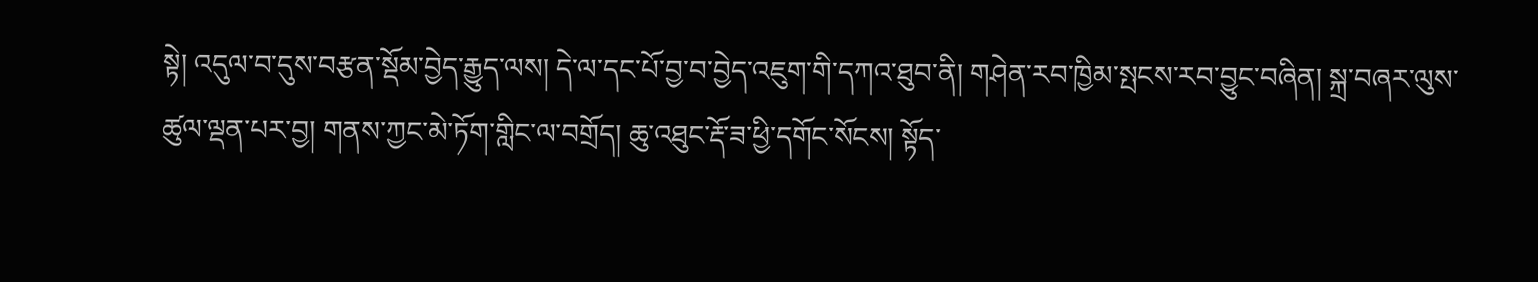སྟེ། འདུལ་བ་དུས་བརྩན་སྡོམ་བྱེད་རྒྱུད་ལས། དེ་ལ་དང་པོ་བྱ་བ་བྱེད་འཇུག་གི་དཀའ་ཐུབ་ནི། གཤེན་རབ་ཁྱིམ་སྤངས་རབ་བྱུང་བཞིན། སྐྲ་བཞར་ལུས་ཚུལ་ལྡན་པར་བྱ། གནས་ཀྱང་མེ་ཏོག་གླིང་ལ་བགྲོད། ཆུ་འཐུང་རྡོ་ཟ་ཕྱི་དགོང་སོངས། སྟོད་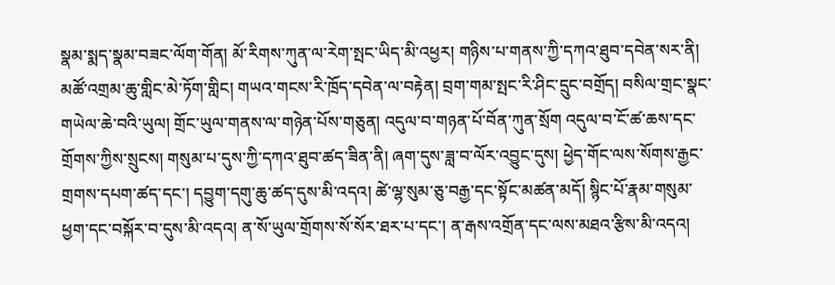སྣམ་སྨད་སྣམ་བཟང་ལོག་གོན། མོ་རིགས་ཀུན་ལ་རེག་སྤང་ཡིད་མི་འཕྱར། གཉིས་པ་གནས་ཀྱི་དཀའ་ཐུབ་དབེན་སར་ནི། མཚོ་འགྲམ་ཆུ་གླིང་མེ་ཏོག་གླིང། གཡའ་གངས་རི་ཁྲོད་དབེན་ལ་བརྟེན། བྲག་གམ་སྤང་རི་ཤིང་དྲུང་བགྲོད། བསིལ་གྲང་སྣང་གཡེལ་ཆེ་བའི་ཡུལ། གྲོང་ཡུལ་གནས་ལ་གཉེན་པོས་གཅུན། འདུལ་བ་གཉན་པོ་བོན་ཀུན་སྲོག འདུལ་བ་ངོ་ཚ་ཆས་དང་གྲོགས་ཀྱིས་སྲུངས། གསུམ་པ་དུས་ཀྱི་དཀའ་ཐུབ་ཚད་ཟིན་ནི། ཞག་དུས་ཟླ་བ་ལོར་འབྱུང་དུས། ཕྱེད་གོང་ལས་སོགས་རྒྱང་གྲགས་དཔག་ཚད་དང་། དབྱུག་དགུ་ཆུ་ཚད་དུས་མི་འདའ། ཚེ་ལྷ་སུམ་ཅུ་བརྒྱ་དང་སྟོང་མཚན་མདོ། སྙིང་པོ་རྣམ་གསུམ་ཕྱག་དང་བསྐོར་བ་དུས་མི་འདའ། ན་སོ་ཡུལ་གྲོགས་སོ་སོར་ཐར་པ་དང་། ན་རྒས་འགྲོན་དང་ལས་མཐའ་རྩིས་མི་འདའ།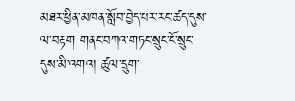མཐར་ཕྱིན་མཁན་སློབ་བྱེད་པར་རང་ཚད་དུས་ལ་བརྟག གནང་བཀའ་གཏང་སྲུང་ངོ་སྲུང་དུས་མི་འགའ། ཚུལ་དྲུག་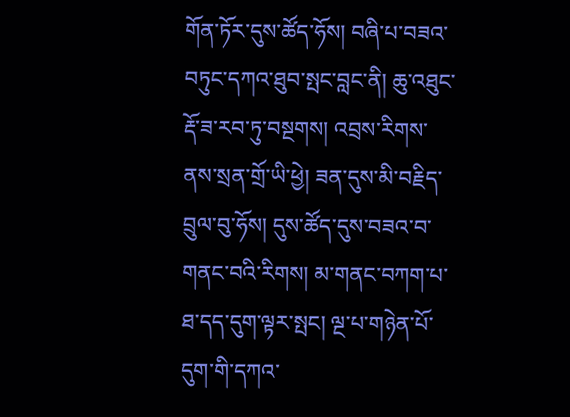གོན་ཏོར་དུས་ཚོད་ཧོས། བཞི་པ་བཟའ་བཏུང་དཀའ་ཐུབ་སྤང་བླང་ནི། ཆུ་འཐུང་རྡོ་ཟ་རབ་ཏུ་བསྔགས། འབྲས་རིགས་ནས་སྲན་གྲོ་ཡི་ཕྱེ། ཟན་དུས་མི་བརྗིད་བྲུལ་བུ་ཧོས། དུས་ཚོད་དུས་བཟའ་བ་གནང་བའི་རིགས། མ་གནང་བཀག་པ་ཐ་དད་དུག་ལྟར་སྤང། ལྔ་པ་གཉེན་པོ་དུག་གི་དཀའ་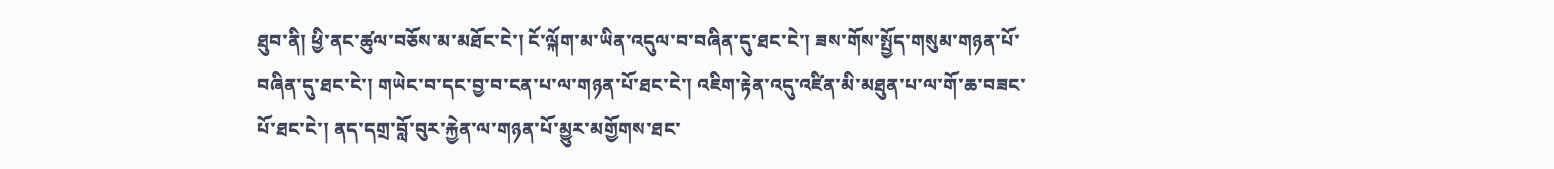ཐུབ་ནི། ཕྱི་ནང་ཚུལ་བཅོས་མ་མཐོང་ངེ་། ངོ་ལྐོག་མ་ཡིན་འདུལ་བ་བཞིན་དུ་ཐང་ངེ་། ཟས་གོས་སྤྱོད་གསུམ་གཉན་པོ་བཞིན་དུ་ཐང་ངེ་། གཡེང་བ་དང་བྱ་བ་ངན་པ་ལ་གཉན་པོ་ཐང་ངེ་། འཇིག་རྟེན་འདུ་འཛིན་མི་མཐུན་པ་ལ་གོ་ཆ་བཟང་པོ་ཐང་ངེ་། ནད་དགྲ་བློ་བུར་རྐྱེན་ལ་གཉན་པོ་མྱུར་མགྱོགས་ཐང་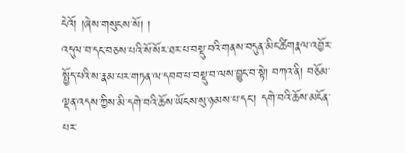ངེའོ། །ཞེས་གསུངས་སོ། །
འདུལ་བ་དང་བཅས་པའི་སོ་སོར་ཐར་པ་བསྡུ་བའི་གནས་བདུན་མིང་ཚིགརྣལ་འབྱོར་སྤྱོད་པའི་ས་རྣམ་པར་གཏན་ལ་དབབ་པ་བསྡུ་བ་ལས་བྱུང་བ་སྟེ། བཀའ་ནི། བཅོམ་ལྡན་འདས་ཀྱིས་མི་དགེ་བའི་ཆོས་ཡོངས་སུ་ཉམས་པ་དང་། དགེ་བའི་ཆོས་མངོན་པར་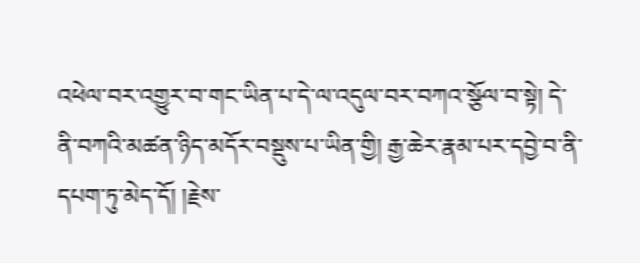འཕེལ་བར་འགྱུར་བ་གང་ཡིན་པ་དེ་ལ་འདུལ་བར་བཀའ་སྩོལ་བ་སྟེ། དེ་ནི་བཀའི་མཚན་ཉིད་མདོར་བསྡུས་པ་ཡིན་གྱི། རྒྱ་ཆེར་རྣམ་པར་དབྱེ་བ་ནི་དཔག་ཏུ་མེད་དོ། །རྗེས་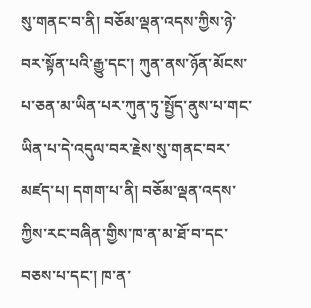སུ་གནང་བ་ནི། བཅོམ་ལྡན་འདས་ཀྱིས་ཉེ་བར་སྟོན་པའི་རྒྱུ་དང་། ཀུན་ནས་ཉོན་མོངས་པ་ཅན་མ་ཡིན་པར་ཀུན་ཏུ་སྤྱོད་ནུས་པ་གང་ཡིན་པ་དེ་འདུལ་བར་རྗེས་སུ་གནང་བར་མཛད་པ། དགག་པ་ནི། བཅོམ་ལྡན་འདས་ཀྱིས་རང་བཞིན་གྱིས་ཁ་ན་མ་ཐོ་བ་དང་བཅས་པ་དང་། ཁ་ན་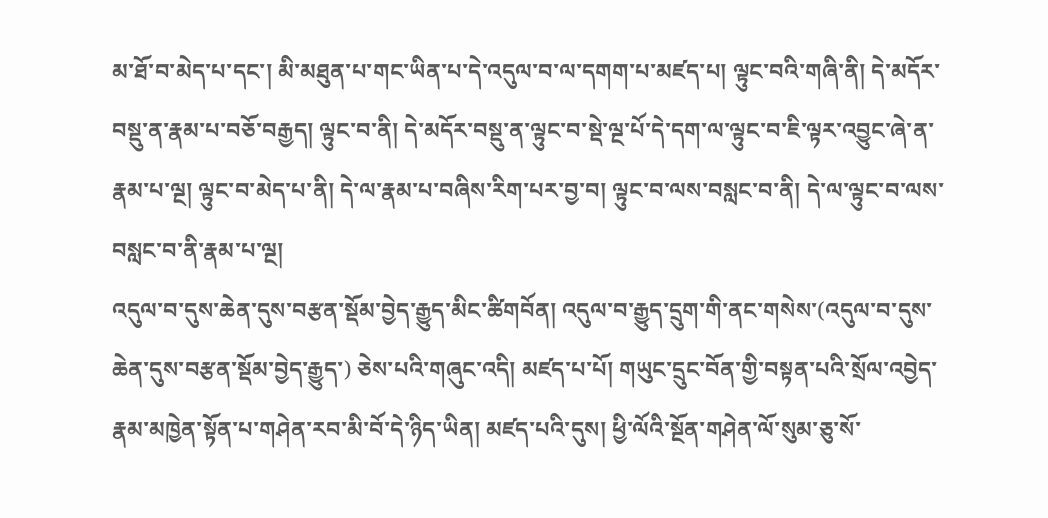མ་ཐོ་བ་མེད་པ་དང་། མི་མཐུན་པ་གང་ཡིན་པ་དེ་འདུལ་བ་ལ་དགག་པ་མཛད་པ། ལྟུང་བའི་གཞི་ནི། དེ་མདོར་བསྡུ་ན་རྣམ་པ་བཅོ་བརྒྱད། ལྟུང་བ་ནི། དེ་མདོར་བསྡུ་ན་ལྟུང་བ་སྡེ་ལྔ་པོ་དེ་དག་ལ་ལྟུང་བ་ཇི་ལྟར་འབྱུང་ཞེ་ན་རྣམ་པ་ལྔ། ལྟུང་བ་མེད་པ་ནི། དེ་ལ་རྣམ་པ་བཞིས་རིག་པར་བྱ་བ། ལྟུང་བ་ལས་བསླང་བ་ནི། དེ་ལ་ལྟུང་བ་ལས་བསླང་བ་ནི་རྣམ་པ་ལྔ།
འདུལ་བ་དུས་ཆེན་དུས་བརྩན་སྡོམ་བྱེད་རྒྱུད་མིང་ཚིགབོན། འདུལ་བ་རྒྱུད་དྲུག་གི་ནང་གསེས་(འདུལ་བ་དུས་ཆེན་དུས་བརྩན་སྡོམ་བྱེད་རྒྱུད་) ཅེས་པའི་གཞུང་འདི། མཛད་པ་པོ། གཡུང་དྲུང་བོན་གྱི་བསྟན་པའི་སྲོལ་འབྱེད་རྣམ་མཁྱེན་སྟོན་པ་གཤེན་རབ་མི་བོ་དེ་ཉིད་ཡིན། མཛད་པའི་དུས། ཕྱི་ལོའི་སྔོན་གཤེན་ལོ་སུམ་ཅུ་སོ་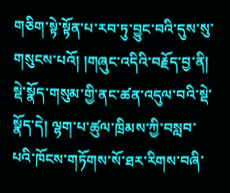གཅིག་སྟེ་སྟོན་པ་རབ་ཏུ་བྱུང་བའི་དུས་སུ་གསུངས་པའོ། །གཞུང་འདིའི་བརྗོད་བྱ་ནི། སྡེ་སྣོད་གསུམ་གྱི་ནང་ཚན་འདུལ་བའི་སྡེ་སྣོད་དེ། ལྷག་པ་ཚུལ་ཁྲིམས་ཀྱི་བསླབ་པའི་ཁོངས་གཏོགས་སོ་ཐར་རིགས་བཞི་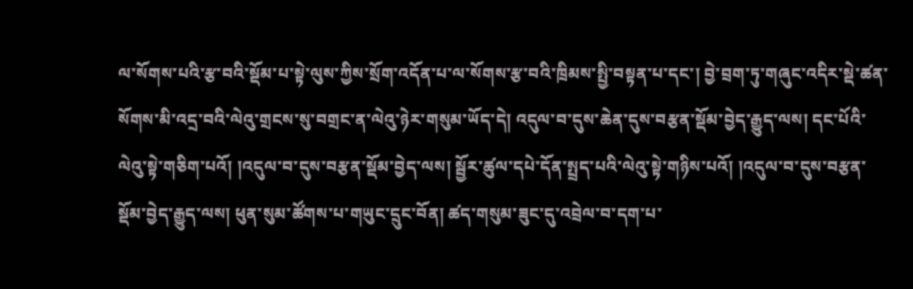ལ་སོགས་པའི་རྩ་བའི་སྡོམ་པ་སྟེ་ལུས་ཀྱིས་སྲོག་འདོན་པ་ལ་སོགས་རྩ་བའི་ཁྲིམས་སྤྱི་བསྟན་པ་དང་། བྱེ་བྲག་ཏུ་གཞུང་འདིར་སྡེ་ཚན་སོགས་མི་འདྲ་བའི་ལེའུ་གྲངས་སུ་བགྲང་ན་ལེའུ་ཉེར་གསུམ་ཡོད་དེ། འདུལ་བ་དུས་ཆེན་དུས་བརྩན་སྡོམ་བྱེད་རྒྱུད་ལས། དང་པོའི་ལེའུ་སྟེ་གཅིག་པའོ། །འདུལ་བ་དུས་བརྩན་སྡོམ་བྱེད་ལས། སྦྱོར་ཚུལ་དཔེ་དོན་སྤྲད་པའི་ལེའུ་སྟེ་གཉིས་པའོ། །འདུལ་བ་དུས་བརྩན་སྡོམ་བྱེད་རྒྱུད་ལས། ཕུན་སུམ་ཚོགས་པ་གཡུང་དྲུང་བོན། ཚད་གསུམ་ཟུང་དུ་འབྲེལ་བ་དག་པ་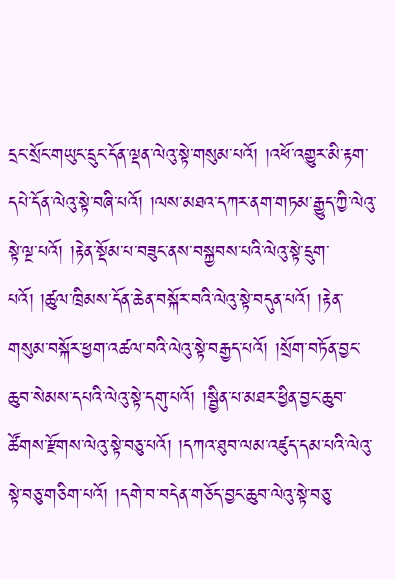དྲང་སྲོང་གཡུང་དྲུང་དོན་ལྡན་ལེའུ་སྟེ་གསུམ་པའོ། །འཕོ་འགྱུར་མི་རྟག་དཔེ་དོན་ལེའུ་སྟེ་བཞི་པའོ། །ལས་མཐའ་དཀར་ནག་གཏམ་རྒྱུད་ཀྱི་ལེའུ་སྟེ་ལྔ་པའོ། །རྟེན་སྡོམ་པ་བཟུང་ནས་བསྐྱབས་པའི་ལེའུ་སྟེ་དྲུག་པའོ། །ཚུལ་ཁྲིམས་དོན་ཆེན་བསྐོར་བའི་ལེའུ་སྟེ་བདུན་པའོ། །རྟེན་གསུམ་བསྐོར་ཕྱག་འཚལ་བའི་ལེའུ་སྟེ་བརྒྱད་པའོ། །སྲོག་བཏོན་བྱང་ཆུབ་སེམས་དཔའི་ལེའུ་སྟེ་དགུ་པའོ། །སྦྱིན་པ་མཐར་ཕྱིན་བྱང་ཆུབ་ཚོགས་རྫོགས་ལེའུ་སྟེ་བཅུ་པའོ། །དཀའ་ཐུབ་ལམ་འཛུད་དམ་པའི་ལེའུ་སྟེ་བཅུ་གཅིག་པའོ། །དགེ་བ་བདེན་གཅོད་བྱང་ཆུབ་ལེའུ་སྟེ་བཅུ་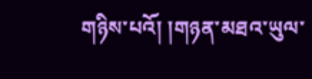གཉིས་པའོ། །གཉན་མཐའ་ཡུལ་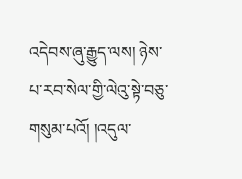འདེབས་ཞུ་རྒྱུད་ལས། ཉེས་པ་རབ་སེལ་གྱི་ལེའུ་སྟེ་བཅུ་གསུམ་པའོ། །འདུལ་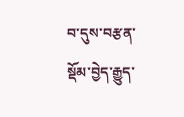བ་དུས་བརྩན་སྡོམ་བྱེད་རྒྱུད་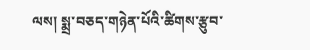ལས། སྨྲ་བཅད་གཉེན་པོའི་ཚིགས་རྩུབ་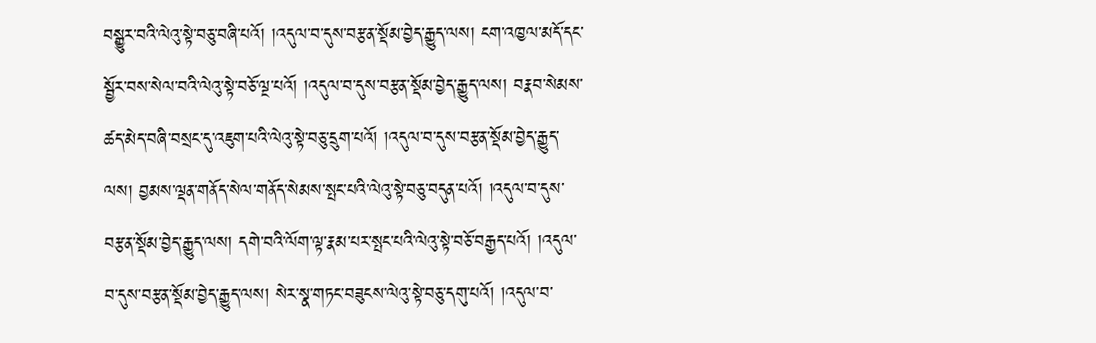བསྒྱུར་བའི་ལེའུ་སྟེ་བཅུ་བཞི་པའོ། །འདུལ་བ་དུས་བརྩན་སྡོམ་བྱེད་རྒྱུད་ལས། ངག་འཁྱལ་མདོ་དང་སྦྱོར་བས་སེལ་བའི་ལེའུ་སྟེ་བཅོ་ལྔ་པའོ། །འདུལ་བ་དུས་བརྩན་སྡོམ་བྱེད་རྒྱུད་ལས། བརྣབ་སེམས་ཚད་མེད་བཞི་བསྲང་དུ་འཇུག་པའི་ལེའུ་སྟེ་བཅུ་དྲུག་པའོ། །འདུལ་བ་དུས་བརྩན་སྡོམ་བྱེད་རྒྱུད་ལས། བྱམས་ལྡན་གནོད་སེལ་གནོད་སེམས་སྤང་པའི་ལེའུ་སྟེ་བཅུ་བདུན་པའོ། །འདུལ་བ་དུས་བརྩན་སྡོམ་བྱེད་རྒྱུད་ལས། དགེ་བའི་ལོག་ལྟ་རྣམ་པར་སྤང་པའི་ལེའུ་སྟེ་བཅོ་བརྒྱད་པའོ། །འདུལ་བ་དུས་བརྩན་སྡོམ་བྱེད་རྒྱུད་ལས། སེར་སྣ་གཏང་བཟུངས་ལེའུ་སྟེ་བཅུ་དགུ་པའོ། །འདུལ་བ་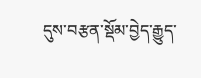དུས་བརྩན་སྡོམ་བྱེད་རྒྱུད་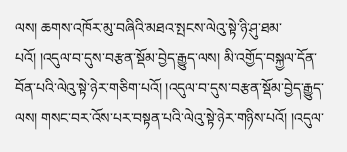ལས། ཆགས་འཁོར་མུ་བཞིའི་མཐའ་སྤངས་ལེའུ་སྟེ་ཉི་ཤུ་ཐམ་པའོ། །འདུལ་བ་དུས་བརྩན་སྡོམ་བྱེད་རྒྱུད་ལས། མི་འགྱོད་བསྐྱལ་དོན་བོན་པའི་ལེའུ་སྟེ་ཉེར་གཅིག་པའོ། །འདུལ་བ་དུས་བརྩན་སྡོམ་བྱེད་རྒྱུད་ལས། གསང་བར་འོས་པར་བསྟན་པའི་ལེའུ་སྟེ་ཉེར་གཉིས་པའོ། །འདུལ་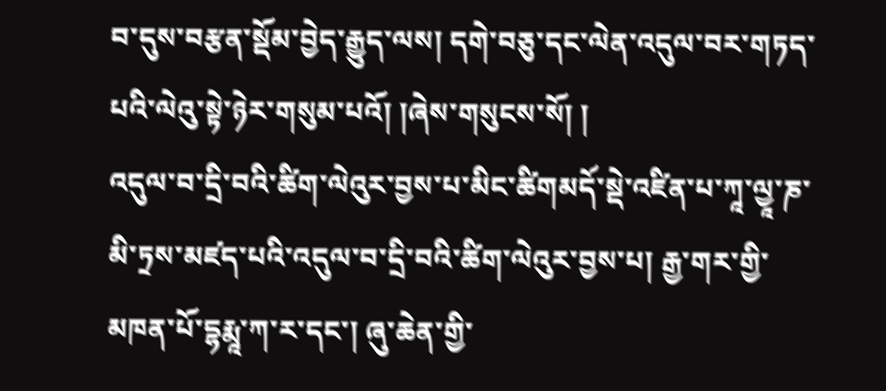བ་དུས་བརྩན་སྡོམ་བྱེད་རྒྱུད་ལས། དགེ་བཅུ་དང་ལེན་འདུལ་བར་གཏད་པའི་ལེའུ་སྟེ་ཉེར་གསུམ་པའོ། །ཞེས་གསུངས་སོ། །
འདུལ་བ་དྲི་བའི་ཚིག་ལེའུར་བྱས་པ་མིང་ཚིགམདོ་སྡེ་འཛིན་པ་ཀཱ་ལྱཱ་ཎ་མི་ཏྲས་མཛད་པའི་འདུལ་བ་དྲི་བའི་ཚིག་ལེའུར་བྱས་པ། རྒྱ་གར་གྱི་མཁན་པོ་དྷརྨཱ་ཀ་ར་དང་། ཞུ་ཆེན་གྱི་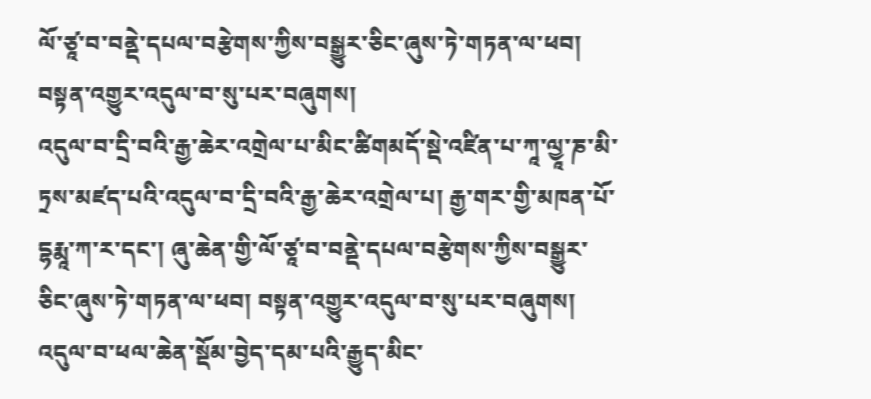ལོ་ཙཱ་བ་བནྡེ་དཔལ་བརྩེགས་ཀྱིས་བསྒྱུར་ཅིང་ཞུས་ཏེ་གཏན་ལ་ཕབ། བསྟན་འགྱུར་འདུལ་བ་སུ་པར་བཞུགས།
འདུལ་བ་དྲི་བའི་རྒྱ་ཆེར་འགྲེལ་པ་མིང་ཚིགམདོ་སྡེ་འཛིན་པ་ཀཱ་ལྱཱ་ཎ་མི་ཏྲས་མཛད་པའི་འདུལ་བ་དྲི་བའི་རྒྱ་ཆེར་འགྲེལ་པ། རྒྱ་གར་གྱི་མཁན་པོ་དྷརྨཱ་ཀ་ར་དང་། ཞུ་ཆེན་གྱི་ལོ་ཙཱ་བ་བནྡེ་དཔལ་བརྩེགས་ཀྱིས་བསྒྱུར་ཅིང་ཞུས་ཏེ་གཏན་ལ་ཕབ། བསྟན་འགྱུར་འདུལ་བ་སུ་པར་བཞུགས།
འདུལ་བ་ཕལ་ཆེན་སྡོམ་བྱེད་དམ་པའི་རྒྱུད་མིང་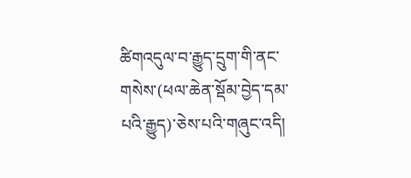ཚིགའདུལ་བ་རྒྱུད་དྲུག་གི་ནང་གསེས་(ཕལ་ཆེན་སྡོམ་བྱེད་དམ་པའི་རྒྱུད)་ཅེས་པའི་གཞུང་འདི།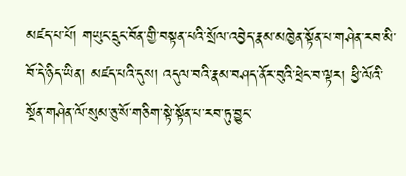མཛད་པ་པོ། གཡུང་དྲུང་བོན་གྱི་བསྟན་པའི་སྲོལ་འབྱེད་རྣམ་མཁྱེན་སྟོན་པ་གཤེན་རབ་མི་བོ་དེ་ཉིད་ཡིན། མཛད་པའི་དུས། འདུལ་བའི་རྣམ་བཤད་ནོར་བུའི་ཕྲེང་བ་ལྟར། ཕྱི་ལོའི་སྔོན་གཤེན་ལོ་སུམ་ཅུ་སོ་གཅིག་སྟེ་སྟོན་པ་རབ་ཏུ་བྱུང་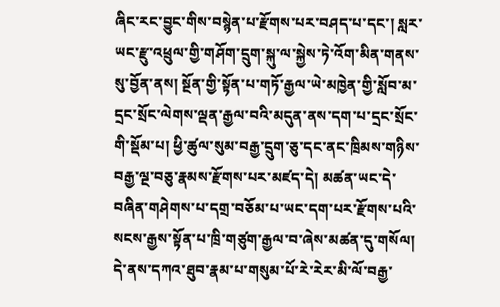ཞིང་རང་བྱུང་གིས་བསྙེན་པ་རྫོགས་པར་བཤད་པ་དང་། སླར་ཡང་རྫུ་འཕྲུལ་གྱི་གཤོག་དྲུག་སྐུ་ལ་སྐྱེས་ཏེ་འོག་མིན་གནས་སུ་བྱོན་ནས། སྔོན་གྱི་སྟོན་པ་གཏོ་རྒྱལ་ཡེ་མཁྱེན་གྱི་སློབ་མ་དྲང་སྲོང་ལེགས་ལྡན་རྒྱལ་བའི་མདུན་ནས་དག་པ་དྲང་སྲོང་གི་སྡོམ་པ། ཕྱི་ཚུལ་སུམ་བརྒྱ་དྲུག་ཅུ་དང་ནང་ཁྲིམས་གཉིས་བརྒྱ་ལྔ་བཅུ་རྣམས་རྫོགས་པར་མཛད་དེ། མཚན་ཡང་དེ་བཞིན་གཤེགས་པ་དགྲ་བཅོམ་པ་ཡང་དག་པར་རྫོགས་པའི་སངས་རྒྱས་སྟོན་པ་ཁྲི་གཙུག་རྒྱལ་བ་ཞེས་མཚན་དུ་གསོལ། དེ་ནས་དཀའ་ཐུབ་རྣམ་པ་གསུམ་པོ་རེ་རེར་མི་ལོ་བརྒྱ་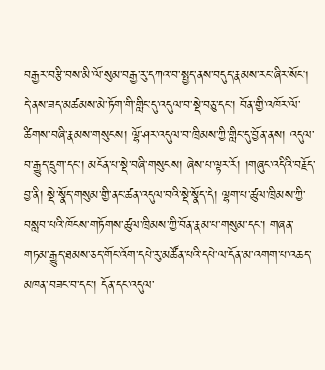བརྒྱར་བརྩི་བས་མི་ལོ་སུམ་བརྒྱ་རུ་དཀའ་བ་སྤྱད་ནས་བདུད་རྣམས་རང་ཞིར་སོང། དེ་ནས་ཟད་མཚམས་མེ་ཏོག་གི་གླིང་དུ་འདུལ་བ་སྡེ་བཅུ་དང་། བོན་གྱི་འཁོར་ལོ་ཚིགས་བཞི་རྣམས་གསུངས། ལྷོ་ཤར་འདུལ་བ་ཁྲིམས་ཀྱི་གླིང་དུ་བྱོན་ནས། འདུལ་བ་རྒྱུད་དྲུག་དང་། མངོན་པ་སྡེ་བཞི་གསུངས། ཞེས་པ་ལྟར་རོ། །གཞུང་འདིའི་བརྗོད་བྱ་ནི། སྡེ་སྣོད་གསུམ་གྱི་ནང་ཚན་འདུལ་བའི་སྡེ་སྣོད་དེ། ལྷག་པ་ཚུལ་ཁྲིམས་ཀྱི་བསླབ་པའི་ཁོངས་གཏོགས་ཚུལ་ཁྲིམས་ཀྱི་བོན་རྣམ་པ་གསུམ་དང་། གཞན་གཏམ་རྒྱུད་ཐམས་ཅད་གོང་འོག་དཔེ་རུ་མཚོན་པའི་དཔེ་ལ་དོན་མ་འགག་པ་འཆད་མཁན་བཟང་བ་དང་། དོན་དང་འདུལ་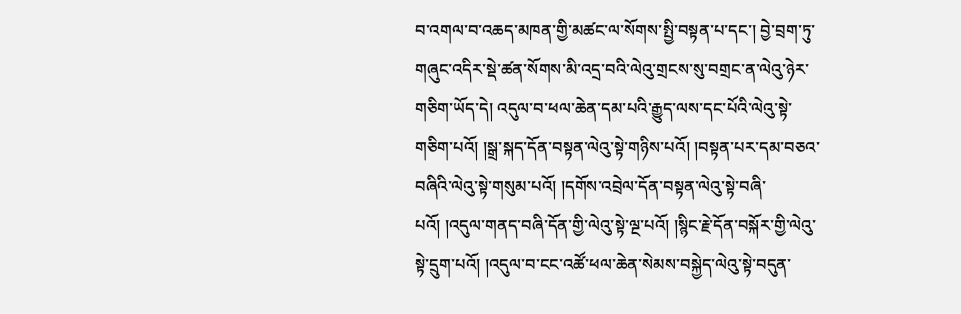བ་འགལ་བ་འཆད་མཁན་གྱི་མཚང་ལ་སོགས་སྤྱི་བསྟན་པ་དང་། བྱེ་བྲག་ཏུ་གཞུང་འདིར་སྡེ་ཚན་སོགས་མི་འདྲ་བའི་ལེའུ་གྲངས་སུ་བགྲང་ན་ལེའུ་ཉེར་གཅིག་ཡོད་དེ། འདུལ་བ་ཕལ་ཆེན་དམ་པའི་རྒྱུད་ལས་དང་པོའི་ལེའུ་སྟེ་གཅིག་པའོ། །སྒྲ་སྐད་དོན་བསྟན་ལེའུ་སྟེ་གཉིས་པའོ། །བསྟན་པར་དམ་བཅའ་བཞིའི་ལེའུ་སྟེ་གསུམ་པའོ། །དགོས་འབྲེལ་དོན་བསྟན་ལེའུ་སྟེ་བཞི་པའོ། །འདུལ་གནད་བཞི་དོན་གྱི་ལེའུ་སྟེ་ལྔ་པའོ། །སྙིང་རྗེ་དོན་བསྐོར་གྱི་ལེའུ་སྟེ་དྲུག་པའོ། །འདུལ་བ་ངང་འཚོ་ཕལ་ཆེན་སེམས་བསྐྱེད་ལེའུ་སྟེ་བདུན་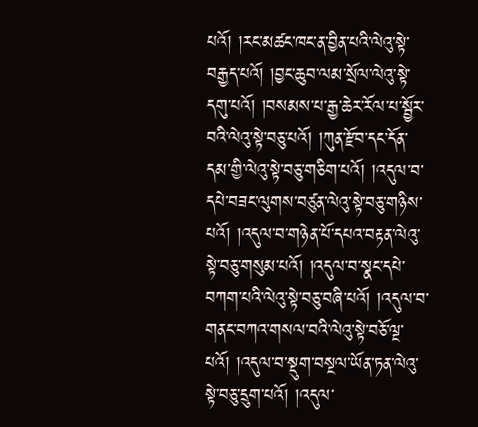པའོ། །རང་མཚང་ཁང་ན་བྱིན་པའི་ལེའུ་སྟེ་བརྒྱད་པའོ། །བྱང་ཆུབ་ལམ་སྲོལ་ལེའུ་སྟེ་དགུ་པའོ། །བསམས་པ་རྒྱ་ཆེར་རོལ་པ་སྦྱོར་བའི་ལེའུ་སྟེ་བཅུ་པའོ། །ཀུན་རྫོབ་དང་དོན་དམ་གྱི་ལེའུ་སྟེ་བཅུ་གཅིག་པའོ། །འདུལ་བ་དཔེ་བཟང་ལུགས་བཙུན་ལེའུ་སྟེ་བཅུ་གཉིས་པའོ། །འདུལ་བ་གཉེན་པོ་དཔའ་བརྟན་ལེའུ་སྟེ་བཅུ་གསུམ་པའོ། །འདུལ་བ་སྣང་དཔེ་བཀག་པའི་ལེའུ་སྟེ་བཅུ་བཞི་པའོ། །འདུལ་བ་གནང་བཀའ་གསལ་བའི་ལེའུ་སྟེ་བཅོ་ལྔ་པའོ། །འདུལ་བ་སྡུག་བསྔལ་ཡོན་ཏན་ལེའུ་སྟེ་བཅུ་དྲུག་པའོ། །འདུལ་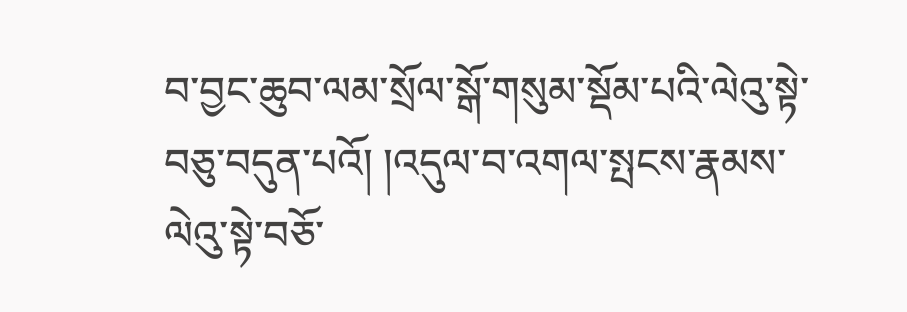བ་བྱང་ཆུབ་ལམ་སྲོལ་སྒོ་གསུམ་སྡོམ་པའི་ལེའུ་སྟེ་བཅུ་བདུན་པའོ། །འདུལ་བ་འགལ་སྤངས་རྣམས་ལེའུ་སྟེ་བཅོ་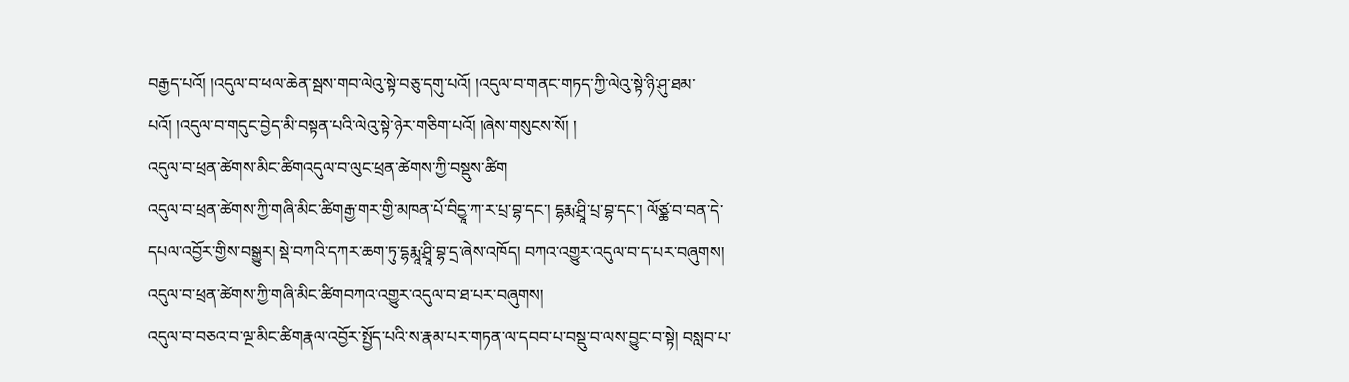བརྒྱད་པའོ། །འདུལ་བ་ཕལ་ཆེན་སྦས་གབ་ལེའུ་སྟེ་བཅུ་དགུ་པའོ། །འདུལ་བ་གནང་གཏད་ཀྱི་ལེའུ་སྟེ་ཉི་ཤུ་ཐམ་པའོ། །འདུལ་བ་གདུང་བྱེད་མི་བསྟན་པའི་ལེའུ་སྟེ་ཉེར་གཅིག་པའོ། །ཞེས་གསུངས་སོ། །
འདུལ་བ་ཕྲན་ཚེགས་མིང་ཚིགའདུལ་བ་ལུང་ཕྲན་ཚེགས་ཀྱི་བསྡུས་ཚིག
འདུལ་བ་ཕྲན་ཚེགས་ཀྱི་གཞི་མིང་ཚིགརྒྱ་གར་གྱི་མཁན་པོ་བིདྱཱ་ཀ་ར་པྲ་བྷ་དང་། དྷརྨ་ཤྲཱི་པྲ་བྷ་དང་། ལོཙྪ་བ་བན་དེ་དཔལ་འབྱོར་གྱིས་བསྒྱུར། སྡེ་བཀའི་དཀར་ཆག་ཏུ་དྷརྨཱ་ཤྲཱི་བྷ་དྲ་ཞེས་འཁོད། བཀའ་འགྱུར་འདུལ་བ་ད་པར་བཞུགས།
འདུལ་བ་ཕྲན་ཚེགས་ཀྱི་གཞི་མིང་ཚིགབཀའ་འགྱུར་འདུལ་བ་ཐ་པར་བཞུགས།
འདུལ་བ་བཅའ་བ་ལྔ་མིང་ཚིགརྣལ་འབྱོར་སྤྱོད་པའི་ས་རྣམ་པར་གཏན་ལ་དབབ་པ་བསྡུ་བ་ལས་བྱུང་བ་སྟེ། བསླབ་པ་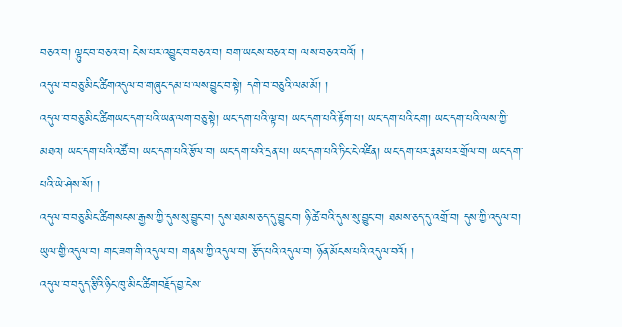བཅའ་བ། ལྟུང་བ་བཅའ་བ། ངེས་པར་འབྱུང་བ་བཅའ་བ། བག་ཡངས་བཅའ་བ། ལས་བཅའ་བའོ། །
འདུལ་བ་བཅུ་མིང་ཚིགའདུལ་བ་གཞུང་དམ་པ་ལས་བྱུང་བ་སྟེ། དགེ་བ་བཅུའི་ལམ་མོ། །
འདུལ་བ་བཅུ་མིང་ཚིགཡང་དག་པའི་ཡན་ལག་བཅུ་སྟེ། ཡང་དག་པའི་ལྟ་བ། ཡང་དག་པའི་རྟོག་པ། ཡང་དག་པའི་ངག། ཡང་དག་པའི་ལས་ཀྱི་མཐའ། ཡང་དག་པའི་འཚོ་བ། ཡང་དག་པའི་རྩོལ་བ། ཡང་དག་པའི་དྲན་པ། ཡང་དག་པའི་ཏིང་ངེ་འཛིན། ཡང་དག་པར་རྣམ་པར་གྲོལ་བ། ཡང་དག་པའི་ཡེ་ཤེས་སོ། །
འདུལ་བ་བཅུ་མིང་ཚིགསངས་རྒྱས་ཀྱི་དུས་སུ་བྱུང་བ། དུས་ཐམས་ཅད་དུ་བྱུང་བ། ཉི་ཚེ་བའི་དུས་སུ་བྱུང་བ། ཐམས་ཅད་དུ་འགྲོ་བ། དུས་ཀྱི་འདུལ་བ། ཡུལ་གྱི་འདུལ་བ། གང་ཟག་གི་འདུལ་བ། གནས་ཀྱི་འདུལ་བ། རྩོད་པའི་འདུལ་བ། ཉོན་མོངས་པའི་འདུལ་བའོ། །
འདུལ་བ་བདུད་རྩིའི་ཉིང་ཁུ་མིང་ཚིགབརྗོད་བྱ་ངེས་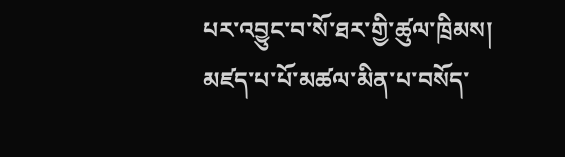པར་འབྱུང་བ་སོ་ཐར་གྱི་ཚུལ་ཁྲིམས། མཛད་པ་པོ་མཚལ་མིན་པ་བསོད་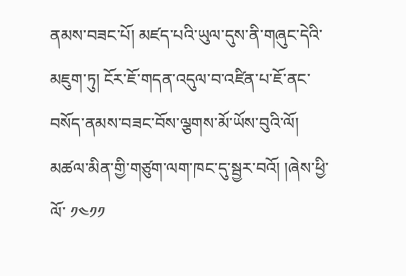ནམས་བཟང་པོ། མཛད་པའི་ཡུལ་དུས་ནི་གཞུང་དེའི་མཇུག་ཏུ། ངོར་ཇོ་གདན་འདུལ་བ་འཛིན་པ་ཇོ་ནང་བསོད་ནམས་བཟང་བོས་ལྕགས་མོ་ཡོས་བུའི་ལོ། མཚལ་མིན་གྱི་གཙུག་ལག་ཁང་དུ་སྦྱར་བའོ། །ཞེས་ཕྱི་ལོ་ ༡༤༡༡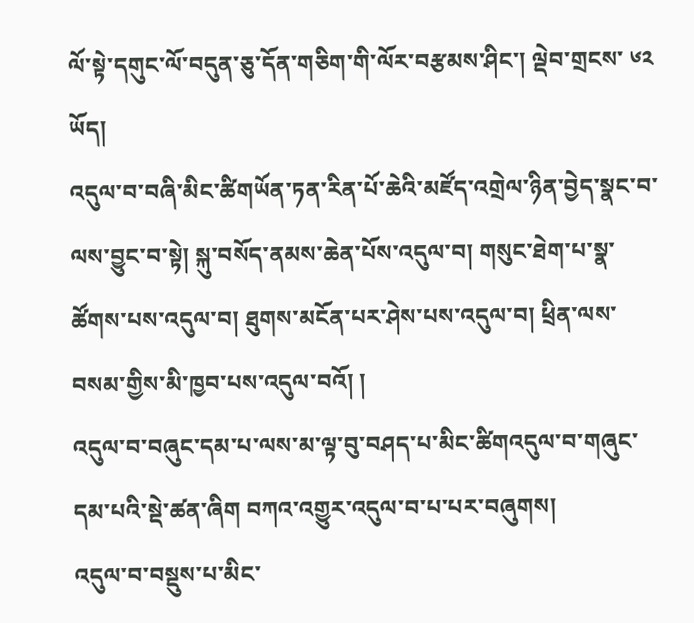ལོ་སྟེ་དགུང་ལོ་བདུན་ཅུ་དོན་གཅིག་གི་ལོར་བརྩམས་ཤིང་། ལྡེབ་གྲངས་ ༦༢ ཡོད།
འདུལ་བ་བཞི་མིང་ཚིགཡོན་ཏན་རིན་པོ་ཆེའི་མཛོད་འགྲེལ་ཉིན་བྱེད་སྣང་བ་ལས་བྱུང་བ་སྟེ། སྐུ་བསོད་ནམས་ཆེན་པོས་འདུལ་བ། གསུང་ཐེག་པ་སྣ་ཚོགས་པས་འདུལ་བ། ཐུགས་མངོན་པར་ཤེས་པས་འདུལ་བ། ཕྲིན་ལས་བསམ་གྱིས་མི་ཁྱབ་པས་འདུལ་བའོ། །
འདུལ་བ་བཞུང་དམ་པ་ལས་མ་ལྟ་བུ་བཤད་པ་མིང་ཚིགའདུལ་བ་གཞུང་དམ་པའི་སྡེ་ཚན་ཞིག བཀའ་འགྱུར་འདུལ་བ་པ་པར་བཞུགས།
འདུལ་བ་བསྡུས་པ་མིང་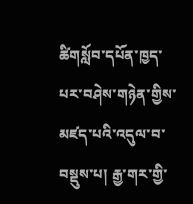ཚིགསློབ་དཔོན་ཁྱད་པར་བཤེས་གཉེན་གྱིས་མཛད་པའི་འདུལ་བ་བསྡུས་པ། རྒྱ་གར་གྱི་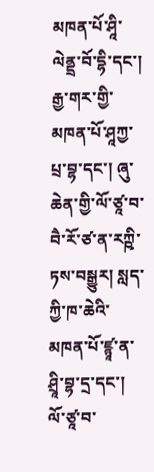མཁན་པོ་ཤཱི་ལེནྡྲ་བོ་དྷི་དང་། རྒྱ་གར་གྱི་མཁན་པོ་ཤཱཀྱ་པྲ་བྷ་དང་། ཞུ་ཆེན་གྱི་ལོ་ཙཱ་བ་བཻ་རོ་ཙ་ན་རཀྵི་ཏས་བསྒྱུར། སླད་ཀྱི་ཁ་ཆེའི་མཁན་པོ་ཛྙཱ་ན་ཤྲཱི་བྷ་དྲ་དང་། ལོ་ཙཱ་བ་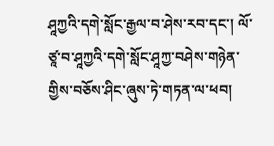ཤཱཀྱའི་དགེ་སློང་རྒྱལ་བ་ཤེས་རབ་དང་། ལོ་ཙཱ་བ་ཤཱཀྱའི་དགེ་སློང་ཤཱཀྱ་བཤེས་གཉེན་གྱིས་བཅོས་ཤིང་ཞུས་ཏེ་གཏན་ལ་ཕབ།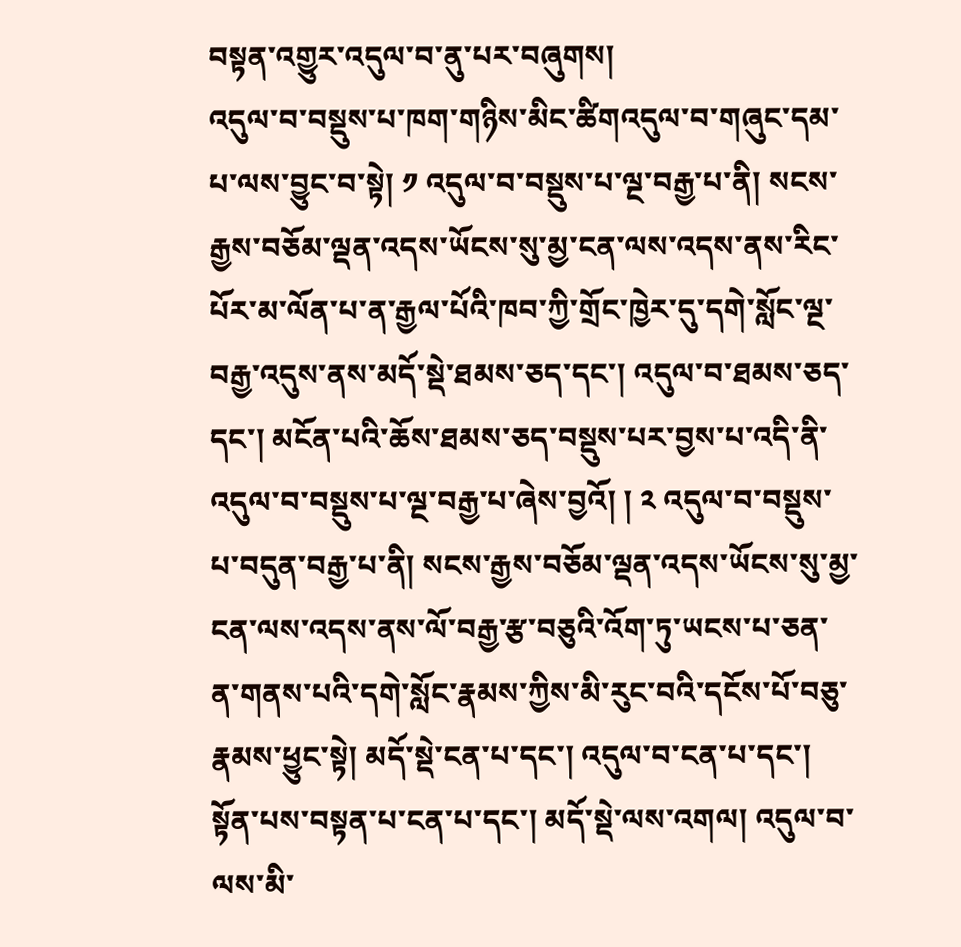བསྟན་འགྱུར་འདུལ་བ་ནུ་པར་བཞུགས།
འདུལ་བ་བསྡུས་པ་ཁག་གཉིས་མིང་ཚིགའདུལ་བ་གཞུང་དམ་པ་ལས་བྱུང་བ་སྟེ། ༡ འདུལ་བ་བསྡུས་པ་ལྔ་བརྒྱ་པ་ནི། སངས་རྒྱས་བཅོམ་ལྡན་འདས་ཡོངས་སུ་མྱ་ངན་ལས་འདས་ནས་རིང་པོར་མ་ལོན་པ་ན་རྒྱལ་པོའི་ཁབ་ཀྱི་གྲོང་ཁྱེར་དུ་དགེ་སློང་ལྔ་བརྒྱ་འདུས་ནས་མདོ་སྡེ་ཐམས་ཅད་དང་། འདུལ་བ་ཐམས་ཅད་དང་། མངོན་པའི་ཆོས་ཐམས་ཅད་བསྡུས་པར་བྱས་པ་འདི་ནི་འདུལ་བ་བསྡུས་པ་ལྔ་བརྒྱ་པ་ཞེས་བྱའོ། ། ༢ འདུལ་བ་བསྡུས་པ་བདུན་བརྒྱ་པ་ནི། སངས་རྒྱས་བཅོམ་ལྡན་འདས་ཡོངས་སུ་མྱ་ངན་ལས་འདས་ནས་ལོ་བརྒྱ་རྩ་བཅུའི་འོག་ཏུ་ཡངས་པ་ཅན་ན་གནས་པའི་དགེ་སློང་རྣམས་ཀྱིས་མི་རུང་བའི་དངོས་པོ་བཅུ་རྣམས་ཕྱུང་སྟེ། མདོ་སྡེ་ངན་པ་དང་། འདུལ་བ་ངན་པ་དང་། སྟོན་པས་བསྟན་པ་ངན་པ་དང་། མདོ་སྡེ་ལས་འགལ། འདུལ་བ་ལས་མི་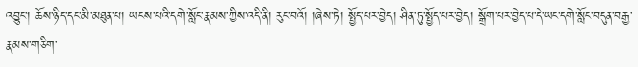འབྱུང་། ཆོས་ཉིད་དང་མི་མཐུན་པ། ཡངས་པའི་དགེ་སློང་རྣམས་ཀྱིས་འདི་ནི། རུང་བའོ། །ཞེས་ཏེ། སྤྱོད་པར་བྱེད། ཤིན་ཏུ་སྤྱོད་པར་བྱེད། སྒྲོག་པར་བྱེད་པ་དེ་ཡང་དགེ་སློང་བདུན་བརྒྱ་རྣམས་གཅིག་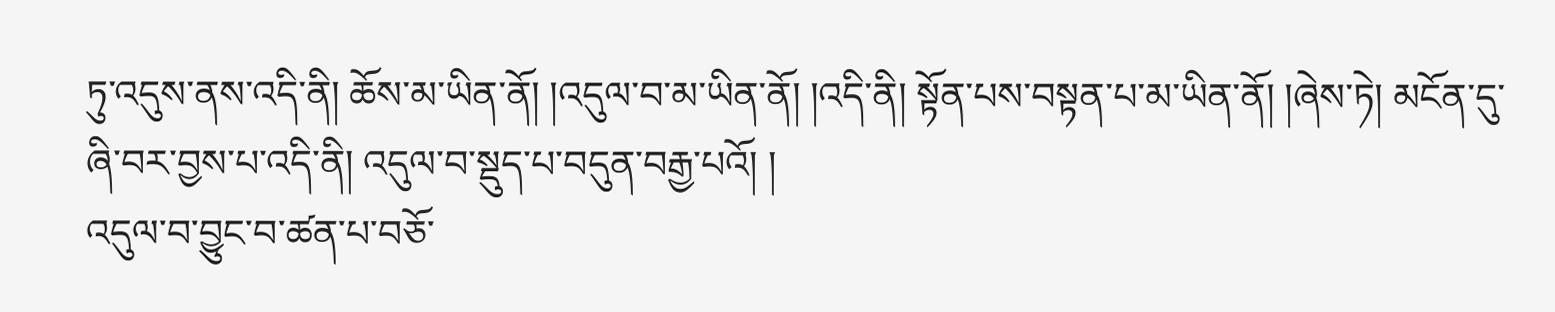ཏུ་འདུས་ནས་འདི་ནི། ཆོས་མ་ཡིན་ནོ། །འདུལ་བ་མ་ཡིན་ནོ། །འདི་ནི། སྟོན་པས་བསྟན་པ་མ་ཡིན་ནོ། །ཞེས་ཏེ། མངོན་དུ་ཞི་བར་བྱས་པ་འདི་ནི། འདུལ་བ་སྡུད་པ་བདུན་བརྒྱ་པའོ། །
འདུལ་བ་བྱུང་བ་ཚན་པ་བཅོ་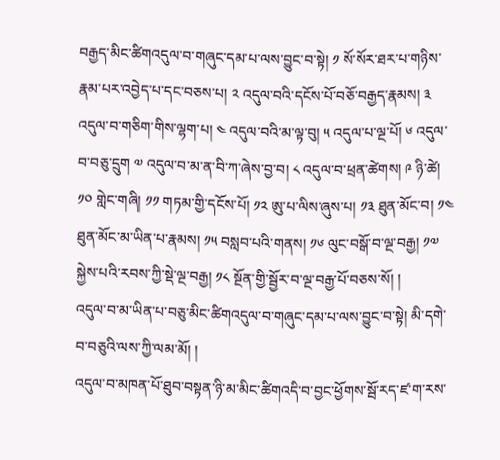བརྒྱད་མིང་ཚིགའདུལ་བ་གཞུང་དམ་པ་ལས་བྱུང་བ་སྟེ། ༡ སོ་སོར་ཐར་པ་གཉིས་རྣམ་པར་འབྱེད་པ་དང་བཅས་པ། ༢ འདུལ་བའི་དངོས་པོ་བཅོ་བརྒྱད་རྣམས། ༣ འདུལ་བ་གཅིག་གིས་ལྷག་པ། ༤ འདུལ་བའི་མ་ལྟ་བུ། ༥ འདུལ་པ་ལྔ་པོ། ༦ འདུལ་བ་བཅུ་དྲུག ༧ འདུལ་བ་མ་ན་བི་ཀ་ཞེས་བྱ་བ། ༨ འདུལ་བ་ཕྲན་ཚེགས། ༩ ཉི་ཚེ། ༡༠ གླེང་གཞི། ༡༡ གཏམ་གྱི་དངོས་པོ། ༡༢ ཨུ་པ་ལིས་ཞུས་པ། ༡༣ ཐུན་མོང་བ། ༡༤ ཐུན་མོང་མ་ཡིན་པ་རྣམས། ༡༥ བསླབ་པའི་གནས། ༡༦ ལུང་བསྒོ་བ་ལྔ་བརྒྱ། ༡༧ སྐྱེས་པའི་རབས་ཀྱི་སྡེ་ལྔ་བརྒྱ། ༡༨ སྔོན་གྱི་སྦྱོར་བ་ལྔ་བརྒྱ་པོ་བཅས་སོ། །
འདུལ་བ་མ་ཡིན་པ་བཅུ་མིང་ཚིགའདུལ་བ་གཞུང་དམ་པ་ལས་བྱུང་བ་སྟེ། མི་དགེ་བ་བཅུའི་ལས་ཀྱི་ལམ་མོ། །
འདུལ་བ་མཁན་པོ་ཐུབ་བསྟན་ཉི་མ་མིང་ཚིགའདི་བ་བྱང་ཕྱོགས་སྦོ་རད་ཛ་ག་རས་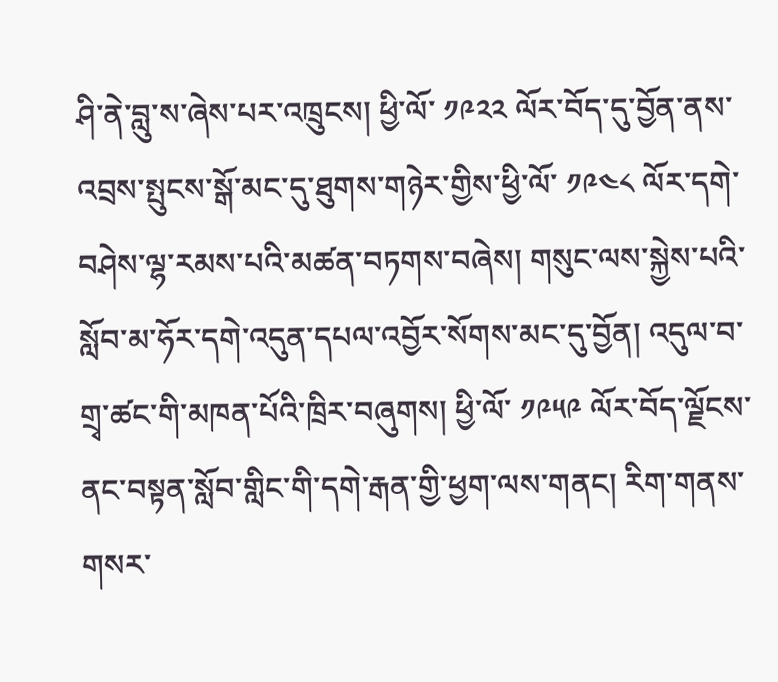ཤི་ནེ་བླུ་ས་ཞེས་པར་འཁྲུངས། ཕྱི་ལོ་ ༡༩༢༢ ལོར་བོད་དུ་བྱོན་ནས་འབྲས་སྤུངས་སྒོ་མང་དུ་ཐུགས་གཉེར་གྱིས་ཕྱི་ལོ་ ༡༩༤༨ ལོར་དགེ་བཤེས་ལྷ་རམས་པའི་མཚན་བཏགས་བཞེས། གསུང་ལས་སྐྱེས་པའི་སློབ་མ་ཧོར་དགེ་འདུན་དཔལ་འབྱོར་སོགས་མང་དུ་བྱོན། འདུལ་བ་གྲྭ་ཚང་གི་མཁན་པོའི་ཁྲིར་བཞུགས། ཕྱི་ལོ་ ༡༩༥༩ ལོར་བོད་ལྗོངས་ནང་བསྟན་སློབ་གླིང་གི་དགེ་རྒན་གྱི་ཕྱག་ལས་གནང། རིག་གནས་གསར་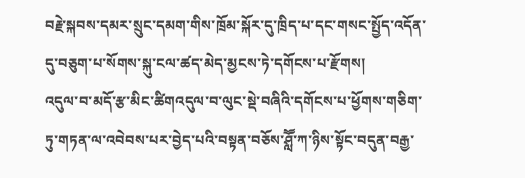བརྗེ་སྐབས་དམར་སྲུང་དམག་གིས་ཁྲོམ་སྐོར་དུ་ཁྲིད་པ་དང་གསང་སྤྱོད་འདོན་དུ་བཅུག་པ་སོགས་སྐུ་ངལ་ཚད་མེད་མྱངས་ཏེ་དགོངས་པ་རྫོགས།
འདུལ་བ་མདོ་རྩ་མིང་ཚིགའདུལ་བ་ལུང་སྡེ་བཞིའི་དགོངས་པ་ཕྱོགས་གཅིག་ཏུ་གཏན་ལ་འབེབས་པར་བྱེད་པའི་བསྟན་བཅོས་ཤླཽ་ཀ་ཉིས་སྟོང་བདུན་བརྒྱ་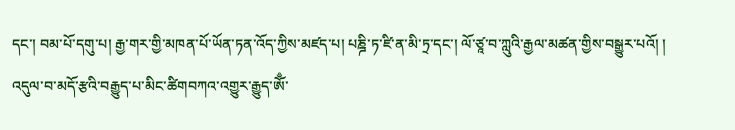དང་། བམ་པོ་དགུ་པ། རྒྱ་གར་གྱི་མཁན་པོ་ཡོན་ཏན་འོད་ཀྱིས་མཛད་པ། པཎྜི་ཏ་ཛི་ན་མི་ཏྲ་དང་། ལོ་ཙཱ་བ་ཀླུའི་རྒྱལ་མཚན་གྱིས་བསྒྱུར་པའོ། །
འདུལ་བ་མདོ་རྩའི་བརྒྱུད་པ་མིང་ཚིགབཀའ་འགྱུར་རྒྱུད་ཨོྃ་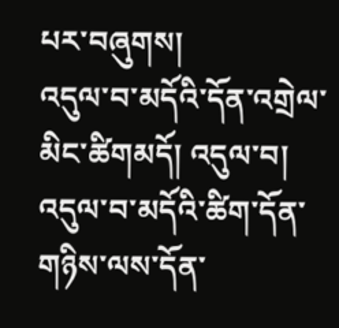པར་བཞུགས།
འདུལ་བ་མདོའི་དོན་འགྲེལ་མིང་ཚིགམདོ། འདུལ་བ། འདུལ་བ་མདོའི་ཚིག་དོན་གཉིས་ལས་དོན་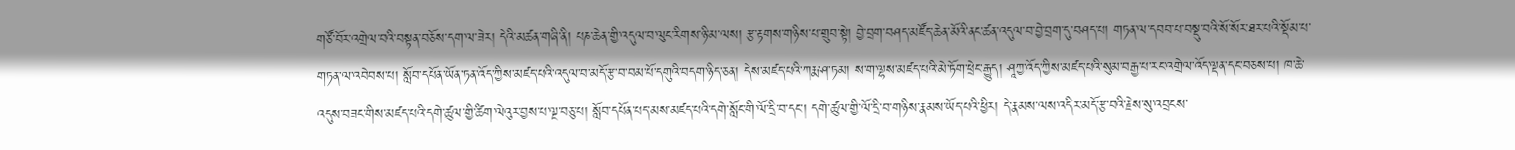གཙོ་བོར་འགྲེལ་བའི་བསྟན་བཅོས་དག་ལ་ཟེར། དེའི་མཚན་གཞི་ནི། པཎ་ཆེན་གྱི་འདུལ་བ་ལུང་རིགས་ཉི་མ་ལས། རྩ་རྟགས་གཉིས་པ་གྲུབ་སྟེ། བྱེ་བྲག་བཤད་མཛོད་ཆེན་མོའི་ནང་ཚན་འདུལ་བ་བྱེ་བྲག་དུ་བཤད་པ། གཏན་ལ་དབབ་པ་བསྡུ་བའི་སོ་སོར་ཐར་པའི་སྡོམ་པ་གཏན་ལ་འབེབས་པ། སློབ་དཔོན་ཡོན་ཏན་འོད་ཀྱིས་མཛད་པའི་འདུལ་བ་མདོ་རྩ་བ་བམ་པོ་དགུའི་བདག་ཉིད་ཅན། དེས་མཛད་པའི་ཀརྨ་ཤ་ཏམ། ས་ག་ལྷས་མཛད་པའི་མེ་ཏོག་ཕྲེང་རྒྱུད། ཤཱཀྱ་འོད་ཀྱིས་མཛད་པའི་སུམ་བརྒྱ་པ་རང་འགྲེལ་འོད་ལྡན་དང་བཅས་པ། ཁ་ཆེ་འདུས་བཟང་གིས་མཛད་པའི་དགེ་ཚུལ་གྱི་ཚིག་ལེའུར་བྱས་པ་ལྔ་བཅུ་པ། སློབ་དཔོན་པད་མས་མཛད་པའི་དགེ་སློང་གི་ལོ་དྲི་བ་དང་། དགེ་ཚུལ་གྱི་ལོ་དྲི་བ་གཉིས་རྣམས་ཡོད་པའི་ཕྱིར། དེ་རྣམས་ལས་འདིར་མདོ་རྩ་བའི་རྗེས་སུ་འབྲངས་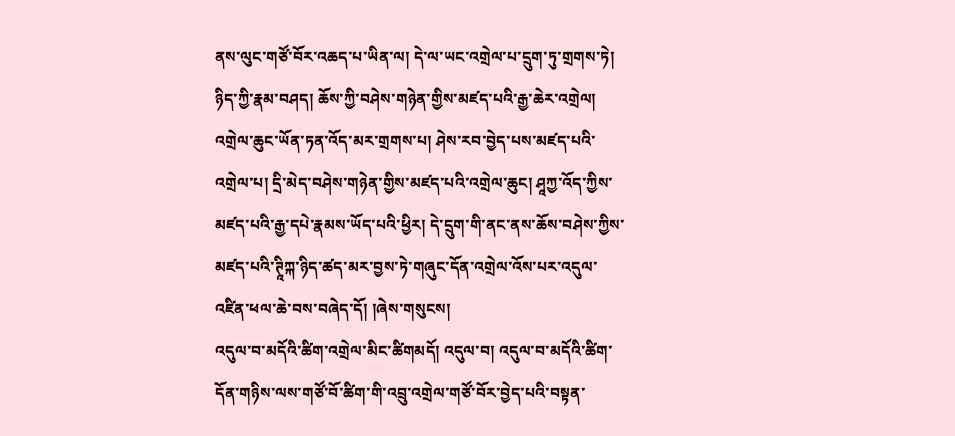ནས་ལུང་གཙོ་བོར་འཆད་པ་ཡིན་ལ། དེ་ལ་ཡང་འགྲེལ་པ་དྲུག་ཏུ་གྲགས་ཏེ། ཉིད་ཀྱི་རྣམ་བཤད། ཆོས་ཀྱི་བཤེས་གཉེན་གྱིས་མཛད་པའི་རྒྱ་ཆེར་འགྲེལ། འགྲེལ་ཆུང་ཡོན་ཏན་འོད་མར་གྲགས་པ། ཤེས་རབ་བྱེད་པས་མཛད་པའི་འགྲེལ་པ། དྲི་མེད་བཤེས་གཉེན་གྱིས་མཛད་པའི་འགྲེལ་ཆུང། ཤཱཀྱ་འོད་ཀྱིས་མཛད་པའི་རྒྱ་དཔེ་རྣམས་ཡོད་པའི་ཕྱིར། དེ་དྲུག་གི་ནང་ནས་ཆོས་བཤེས་ཀྱིས་མཛད་པའི་ཊཱིཀྐ་ཉིད་ཚད་མར་བྱས་ཏེ་གཞུང་དོན་འགྲེལ་འོས་པར་འདུལ་འཛིན་ཕལ་ཆེ་བས་བཞེད་དོ། །ཞེས་གསུངས།
འདུལ་བ་མདོའི་ཚིག་འགྲེལ་མིང་ཚིགམདོ། འདུལ་བ། འདུལ་བ་མདོའི་ཚིག་དོན་གཉིས་ལས་གཙོ་བོ་ཚིག་གི་འབྲུ་འགྲེལ་གཙོ་བོར་བྱེད་པའི་བསྟན་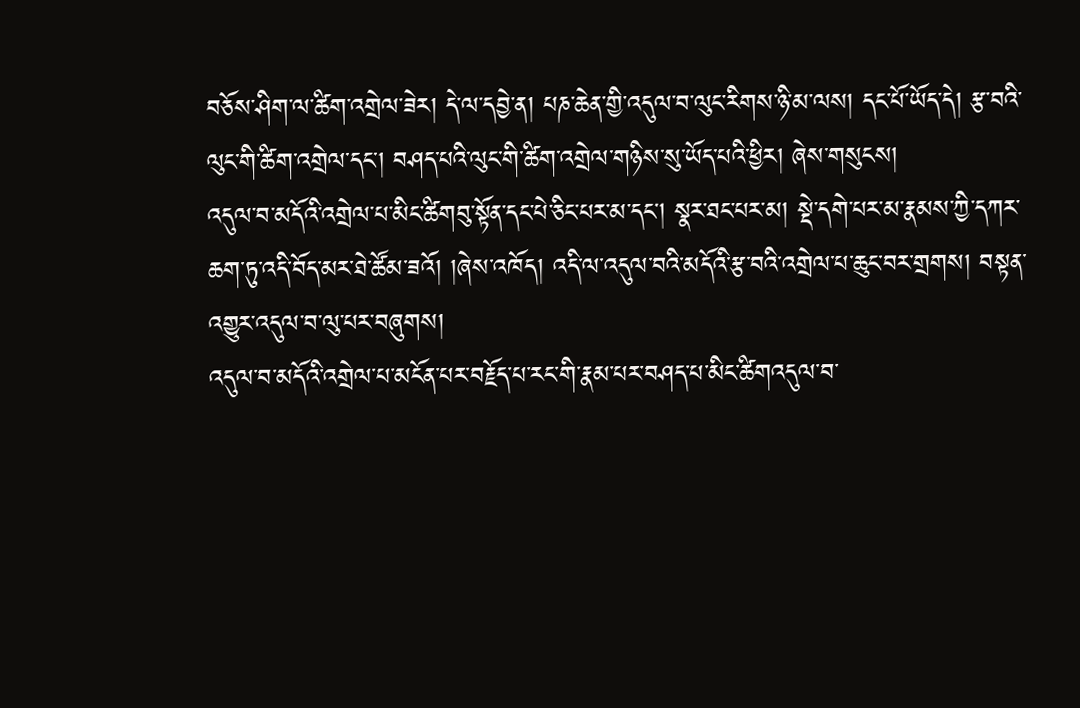བཅོས་ཤིག་ལ་ཚིག་འགྲེལ་ཟེར། དེ་ལ་དབྱེ་ན། པཎ་ཆེན་གྱི་འདུལ་བ་ལུང་རིགས་ཉི་མ་ལས། དང་པོ་ཡོད་དེ། རྩ་བའི་ལུང་གི་ཚིག་འགྲེལ་དང་། བཤད་པའི་ལུང་གི་ཚིག་འགྲེལ་གཉིས་སུ་ཡོད་པའི་ཕྱིར། ཞེས་གསུངས།
འདུལ་བ་མདོའི་འགྲེལ་པ་མིང་ཚིགབུ་སྟོན་དང་པེ་ཅིང་པར་མ་དང། སྣར་ཐང་པར་མ། སྡེ་དགེ་པར་མ་རྣམས་ཀྱི་དཀར་ཆག་ཏུ་འདི་བོད་མར་ཐེ་ཚོམ་ཟའོ། །ཞེས་འཁོད། འདི་ལ་འདུལ་བའི་མདོའི་རྩ་བའི་འགྲེལ་པ་ཆུང་བར་གྲགས། བསྟན་འགྱུར་འདུལ་བ་ལུ་པར་བཞུགས།
འདུལ་བ་མདོའི་འགྲེལ་པ་མངོན་པར་བརྗོད་པ་རང་གི་རྣམ་པར་བཤད་པ་མིང་ཚིགའདུལ་བ་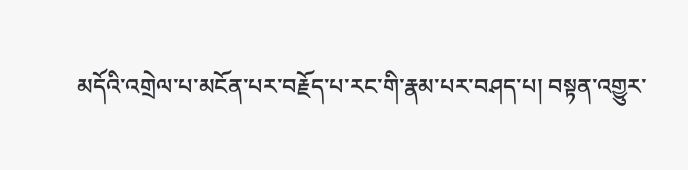མདོའི་འགྲེལ་པ་མངོན་པར་བརྗོད་པ་རང་གི་རྣམ་པར་བཤད་པ། བསྟན་འགྱུར་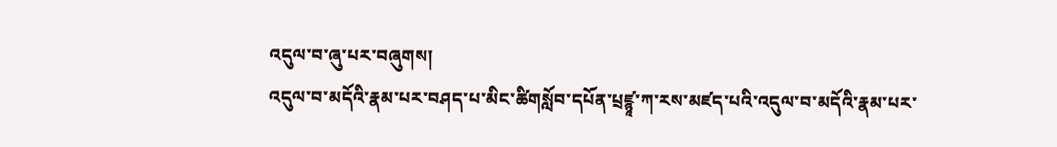འདུལ་བ་ཞུ་པར་བཞུགས།
འདུལ་བ་མདོའི་རྣམ་པར་བཤད་པ་མིང་ཚིགསློབ་དཔོན་པྲཛྙཱ་ཀ་རས་མཛད་པའི་འདུལ་བ་མདོའི་རྣམ་པར་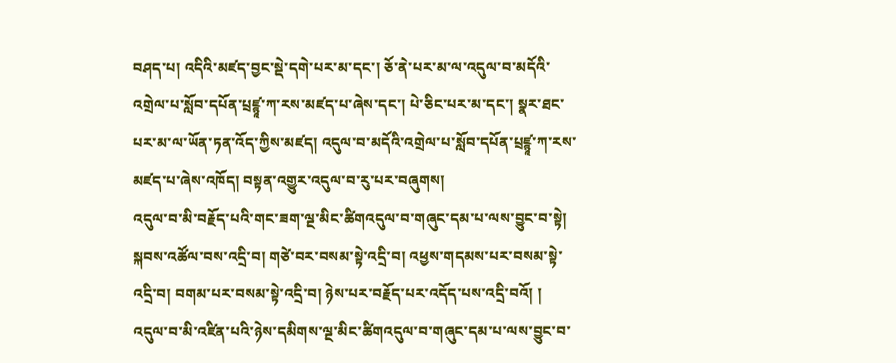བཤད་པ། འདིའི་མཛད་བྱང་སྡེ་དགེ་པར་མ་དང་། ཅོ་ནེ་པར་མ་ལ་འདུལ་བ་མདོའི་འགྲེལ་པ་སློབ་དཔོན་པྲཛྙཱ་ཀ་རས་མཛད་པ་ཞེས་དང་། པེ་ཅིང་པར་མ་དང་། སྣར་ཐང་པར་མ་ལ་ཡོན་ཏན་འོད་ཀྱིས་མཛད། འདུལ་བ་མདོའི་འགྲེལ་པ་སློབ་དཔོན་པྲཛྙཱ་ཀ་རས་མཛད་པ་ཞེས་འཁོད། བསྟན་འགྱུར་འདུལ་བ་རུ་པར་བཞུགས།
འདུལ་བ་མི་བརྗོད་པའི་གང་ཟག་ལྔ་མིང་ཚིགའདུལ་བ་གཞུང་དམ་པ་ལས་བྱུང་བ་སྟེ། སྐབས་འཚོལ་བས་འདྲི་བ། གཙེ་བར་བསམ་སྟེ་འདྲི་བ། འཕྱས་གདམས་པར་བསམ་སྟེ་འདྲི་བ། བགམ་པར་བསམ་སྟེ་འདྲི་བ། ཉེས་པར་བརྗོད་པར་འདོད་པས་འདྲི་བའོ། །
འདུལ་བ་མི་འཛིན་པའི་ཉེས་དམིགས་ལྔ་མིང་ཚིགའདུལ་བ་གཞུང་དམ་པ་ལས་བྱུང་བ་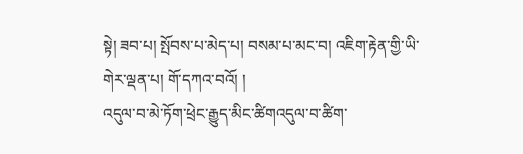སྟེ། ཟབ་པ། སྤོབས་པ་མེད་པ། བསམ་པ་མང་བ། འཇིག་རྟེན་གྱི་ཡི་གེར་ལྡན་པ། གོ་དཀའ་བའོ། །
འདུལ་བ་མེ་ཏོག་ཕྲེང་རྒྱུད་མིང་ཚིགའདུལ་བ་ཚིག་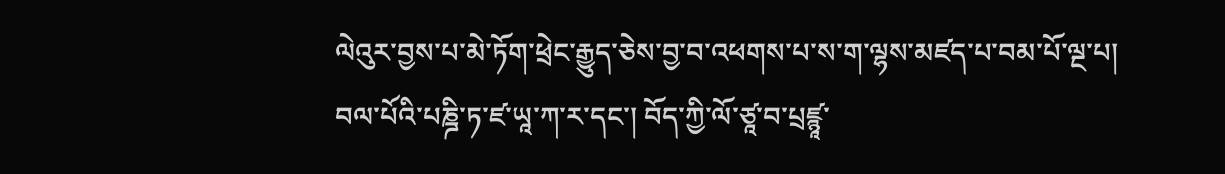ལེའུར་བྱས་པ་མེ་ཏོག་ཕྲེང་རྒྱུད་ཅེས་བྱ་བ་འཕགས་པ་ས་ག་ལྷས་མཛད་པ་བམ་པོ་ལྔ་པ། བལ་པོའི་པཎྜི་ཏ་ཛ་ཡཱ་ཀ་ར་དང་། བོད་ཀྱི་ལོ་ཙཱ་བ་པྲཛྙཱ་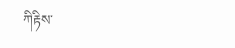ཀིརྟིས་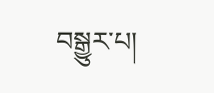བསྒྱུར་པ།